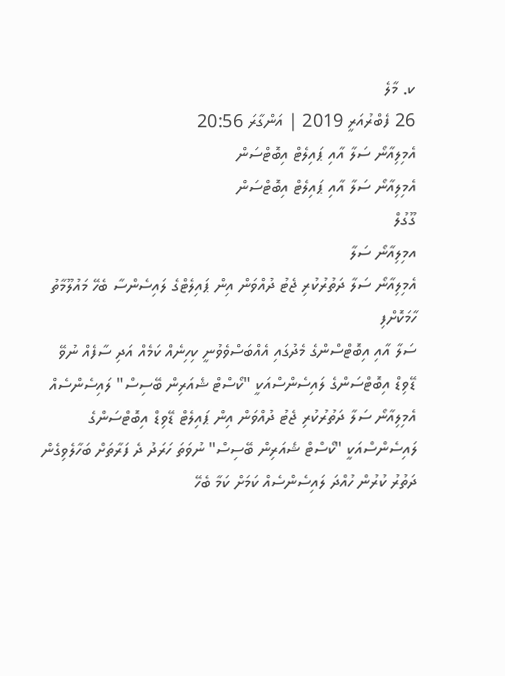ކ. މާލެ
26 ފެބްރުއަރީ 2019 | އަންގާރަ 20:56
އެމިލިއާނޯ ސަލާ އާއި ޕައިލެޓް އިބޮޓްސަން
އެމިލިއާނޯ ސަލާ އާއި ޕައިލެޓް އިބޮޓްސަން
ގޫގުލް
އމިލިއާނޯ ސަލާ
އެމިލިއާނޯ ސަލާ ދަތުރުކުރި ޖެޓު ދުއްވަން އިން ޕައިލެޓްގެ ލައިސެންސާ ބެހޭ މައުލޫމާތު ހާމަކޮށްފި
ސަލާ އާއި އިބޮޓްސްންގެ މެދުގައި އެއްބަސްވެވުނީ ކިހިނެއް ކަމެއް އަދި ސާފެއް ނުވޭ
ޑޭވިޑް އިބޮޓްސަންގެ ލައިސެންސްއަކީ "ކޯސްޓް ޝެއަރިން ބޭސިސް" ލައިސެންސެއް
އެމިލިއާނޯ ސަލާ ދަތުރުކުރި ޖެޓު ދުއްވަން އިން ޕައިލެޓް ޑޭވިޑް އިބޮޓްސަންގެ ލައިސެންސްއަކީ "ކޯސްޓް ޝެއަރިން ބޭސިސް" ނުވަތަ ހަރަދު ދެ ފަރާތަށް ބަހާލެވިގެން ދަތުރު ކުރުން ހުއްދަ ލައިސެންސެއް ކަމަށް ކަމާ ބެހޭ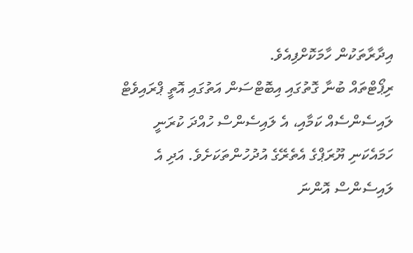އިދާރާތަކުން ހާމަކޮށްފިއެވެ.
ރިޕޯޓްތައް ބުނާ ގޮތުގައި އިބޮޓްސަން އަތުގައި އޮތީ ޕްރައިވެޓް ލައިސެންސެއް ކަމާއި، އެ ލައިސެންސް ހުއްދަ ކުރަނީ ހަމައެކަނި ޔޫރަޕްގެ އެތެރޭގެ އުދުހުންތަކަށެވެ. އަދި އެ ލައިސެންސް އޮންނަ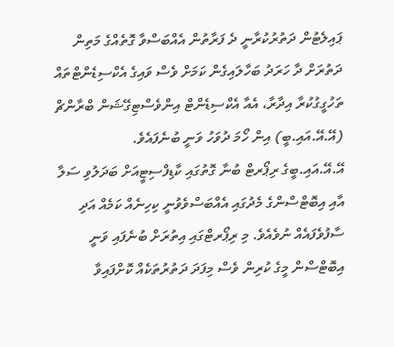ޕައިލެޓުން ދަތުރުކުރާނީ ދެ ފަރާތުން އެއްބަސްވާ ގޮތެއްގެ މަތިން ދަތުރަށް ދާ ހަރަދު ބަހާލައިގެން ކަމަށް ވެސް ވައިގެ އެކްސިޑެންޓްތައް ތަހުގީގުކުރާ އިދާރާ، އެއާ އެކްސިޑެންޓް އިންވެސްޓިގޭޝަން ބްރާންޗް (އޭ.އޭ.އައި.ބީ) އިން ހޯމަ ދުވަހު ވަނީ ބުނެފައެވެ.
އޭ.އޭ.އައި.ބީގެ ރިޕޯރޓް ބުނާ ގޮތުގައި ކާޑިފްސިޓީއަށް ބަދަލުވި ސަލާ އާއި އިބޮޓްސްންގެ މެދުގައި އެއްބަސްވެވުނީ ކިހިނެއް ކަމެއް އަދި ސާފުވެފައެއް ނުވެއެވެ. މި ރިޕޯރޓްގައި އިތުރަށް ބުނެފައި ވަނީ އިބޮޓްސްން މީގެ ކުރިން ވެސް މިފަދަ ދަތުރުތަކެއް ކޮށްފައިވާ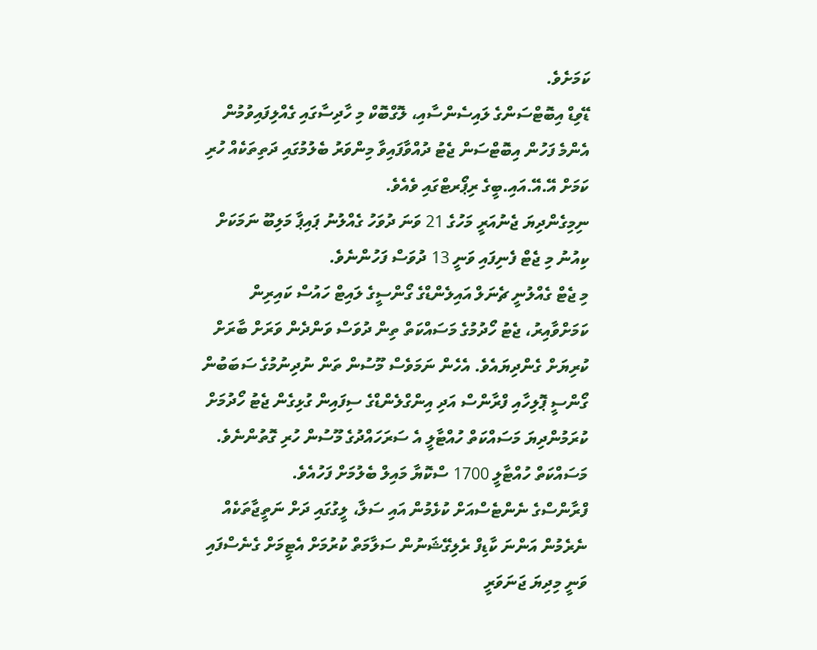ކަމަށެވެ.
ޑޭވިޑް އިބޮޓްސަންގެ ލައިސެންސާއި، ލޮގްބޮކް މި ހާދިސާގައި ގެއްލިފައިވުމުން އެންމެ ފަހުން އިބޮޓްސަން ޖެޓު ދުއްވާފައިވާ މިންވަރު ބެލުމުގައި ދަތިތަކެއް ހުރި ކަމަށް އޭ.އޭ.އައި.ބީގެ ރިޕޯރޓްގައި ވެއެވެ.
ނިމިގެންދިޔަ ޖެނުއަރީ މަހުގެ 21 ވަނަ ދުވަހު ގެއްލުނު ޕައިޕާ މަލިބޫ ނަމަކަށް ކިއުނު މި ޖެޓް ފެނިފައި ވަނީ 13 ދުވަސް ފަހުންނެވެ.
މި ޖެޓް ގެއްލުނީ ޗެނަލް އައިލެންޑްގެ ގޯންސީގެ ލައިޓް ހައުސް ކައިރިން ކަމަށްވާއިރު، ޖެޓު ހޯދުމުގެ މަސައްކަތް ތިން ދުވަސް ވަންދެން ވަރަށް ބާރަށް ކުރިޔަށް ގެންދިޔައެވެ. އެހެން ނަމަވެސް މޫސުން ތަން ނުދިނުމުގެ ސަބަބުން ގޯންސީ ޕޮލިހާއި ފްރާންސް އަދި އިންގްލެންޑްގެ ސިފައިން ގުޅިގެން ޖެޓު ހޯދުމަށް ކުރަމުންދިޔަ މަސައްކަތް ހުއްޓާލީ އެ ސަރަހައްދުގެ މޫސުން ހުރި ގޮތުންނެވެ. މަސައްކަތް ހުއްޓާލީ 1700 ސްކޮޔާ މައިލް ބެލުމަށް ފަހުއެވެ.
ފްރާންސްގެ ނެންޓެސްއަށް ކުޅެމުން އައި ސަލާ، ލީގުގައި ދަށް ނަތީޖާތަކެއް ނެރެމުން އަންނަ ކާޑިފް ރެލިގޭޝަނުން ސަލާމަތް ކުރުމަށް އެޓީމަށް ގެނެސްފައި ވަނީ މިދިޔަ ޖަނަވަރީ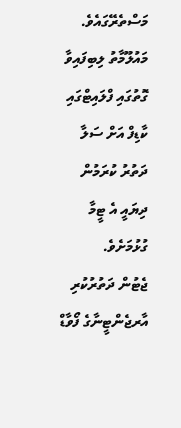މަސްތެރޭގައެވެ.
މައުލޫމާތު ލިބިފައިވާ ގޮތުގައި ފްލައިޓްގައި ކާޑިފް އަށް ސަލާ ދަތުރު ކުރަމުން ދިޔައީ އެ ޓީމާ ގުޅުމަށެވެ.
ޖެޓުން ދަތުރުކުރި އާރޖެންޓީނާގެ ފޯވާޑް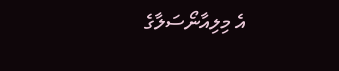އެ މިލިއާނޯސަލާގެ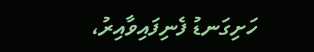ހަށިގަނޑު ފެނިފައިވާއިރު،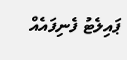ޕައިލެޓު ފެނިފައެއް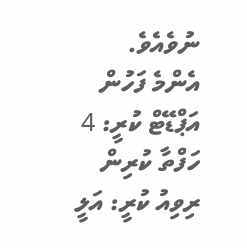ނުވެއެވެ.
އެންމެ ފަހުން އަޕްޑޭޓް ކުރީ: 4 ހަފްތާ ކުރިން
ރިވިއު ކުރީ: އަލީ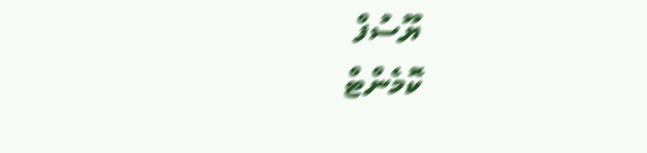ޔޫސުފް
ކޮމެންޓް